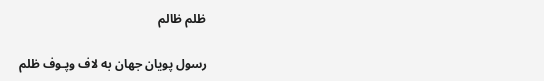ظلم ظالم

رسول پویان جهان به لاف وپـوف ظلم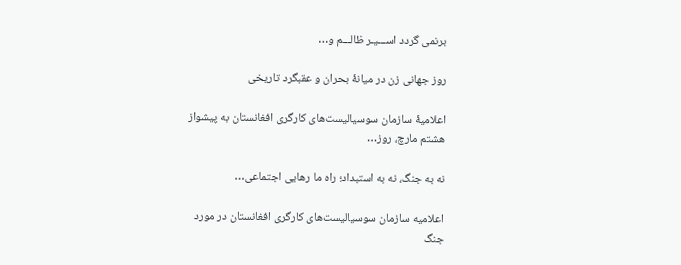برنمی گردد اســـیـر ظالـــم و…

روز جهانی زن در میانۀ بحران و عقبگرد تاریخی

اعلامیۀ سازمان سوسیالیست‌های کارگری افغانستان به پیشواز هشتم مارچ، روز…

نه به جنگ، نه به استبداد؛ راه ما رهایی اجتماعی…

اعلامیه سازمان سوسیالیست‌های کارگری افغانستان در مورد جنگ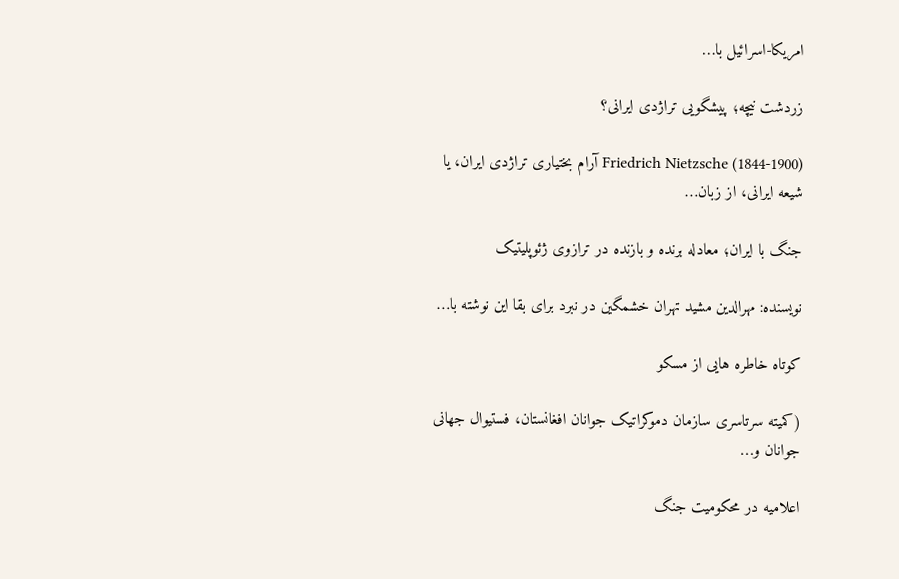امریکا-اسرائیل با…

زردشت نیچه؛ پیشگویی تراژدی ایرانی؟

Friedrich Nietzsche (1844-1900) آرام بختیاری تراژدی ایران، یا شیعه ایرانی، از زبان…

جنگ با ایران؛ معادله برنده و بازنده در ترازوی ژئوپلیتیک

نویسنده: مهرالدین مشید تهران خشمگین در نبرد برای بقا این نوشته با…

کوتاه خاطره هایی از مسکو

(کمیته سرتاسری سازمان دموکراتیک جوانان افغانستان، فستیوال جهانی جوانان و…

اعلامیه در محکومیت جنگ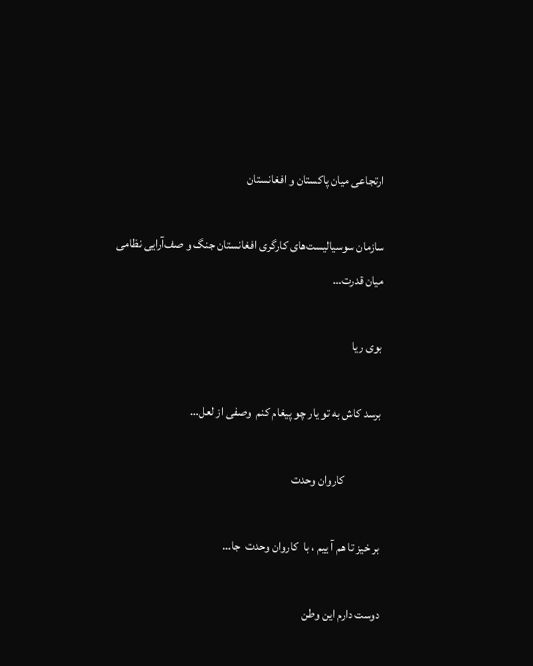ارتجاعی میان پاکستان و افغانستان

سازمان سوسیالیست‌های کارگری افغانستان جنگ و صف‌آرایی نظامی میان قدرت…

بوی ریا

برسد کاش به تو یار چو پیغام کنم  وصفی از لعل…

               کاروان وحدت

بر خیز تا هم آ ییم ، با  کاروان وحدت  جا…

دوست دارم این وطن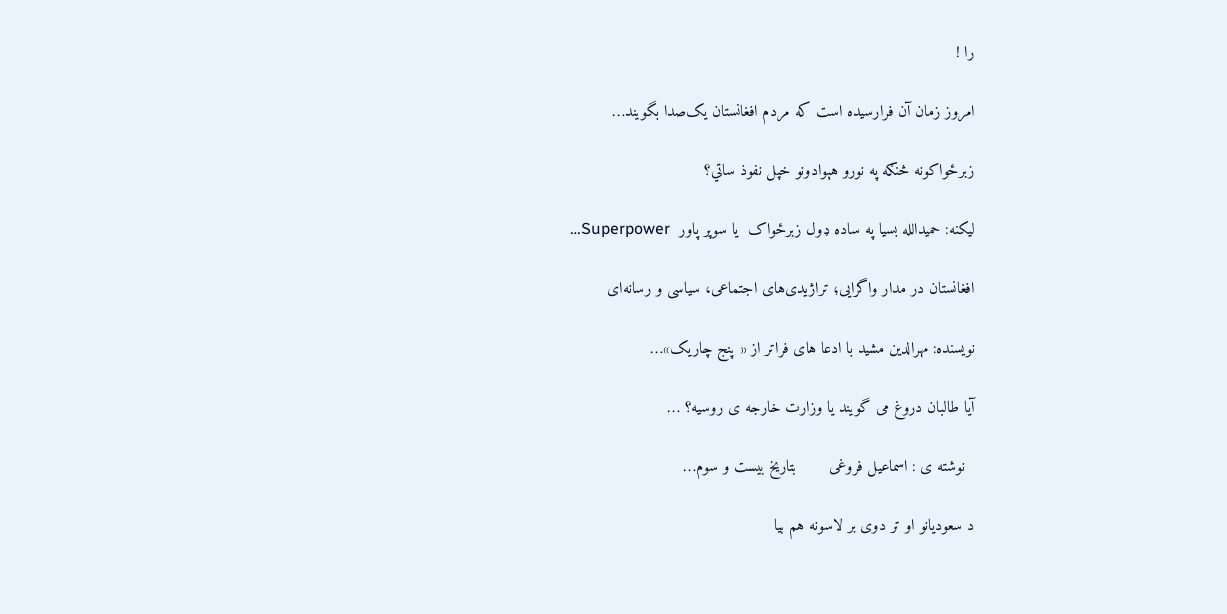را !

امروز زمان آن فرارسیده است که مردم افغانستان یک‌صدا بگویند…

زبرځواکونه څنګه په نورو هېوادونو خپل نفوذ ساتي؟

ليکنه: حميدالله بسيا په ساده ډول زبرځواک  يا سوپر پاور  Superpower…

افغانستان در مدار واگرایی؛ تراژیدی‌های اجتماعی، سیاسی و رسانه‌ای

نویسنده: مهرالدین مشید با ادعا های فراتر از « پنج چاریک»…

آیا طالبان دروغ می گویند یا وزارت خارجه ی روسیه؟ …

  نوشته ی : اسماعیل فروغی       بتاریخ بیست و سوم…

د سعوديانو او تر دوی بر لاسونه هم بيا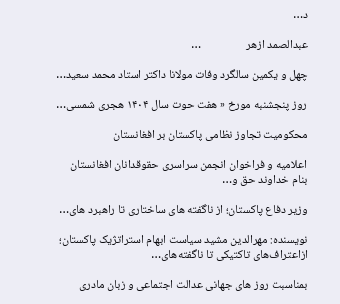د…

عبدالصمد ازهر                 …

چهل و یکمین سالگرد وفات مولانا داکتر استاد محمد سعید…

روز پنجشنبه مورخ « هفت حوت سال ۱۴۰۴ هجری شمسی…

محکومیت تجاوز نظامی پاکستان بر افغانستان

اعلامیه و فراخوان انجمن سراسری حقوقدانان افغانستان بنام خداوند حق و…

وزیر دفاع پاکستان؛ از ناگفته های ساختاری تا راهبرد های…

نویسنده: مهرالدین مشید سیاست ابهام استراتژیک پاکستان؛ ازاعتراف‌های تاکتیکی تا ناگفته‌های…

بمناسبت روز های جهانی عدالت اجتماعی و زبان مادری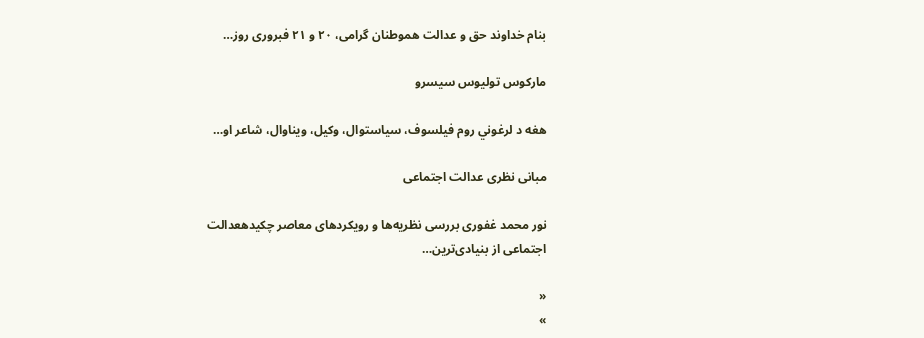بنام خداوند حق و عدالت هموطنان گرامی، ۲۰ و ۲۱ فبروری روز…

مارکوس تولیوس سیسرو

هغه د لرغوني روم فیلسوف، سیاستوال، وکیل، ویناوال، شاعر او…

مبانی نظری عدالت اجتماعی

نور محمد غفوری بررسی نظریه‌ها و رویکردهای معاصر چکیدهعدالت اجتماعی از بنیادی‌ترین…

«
»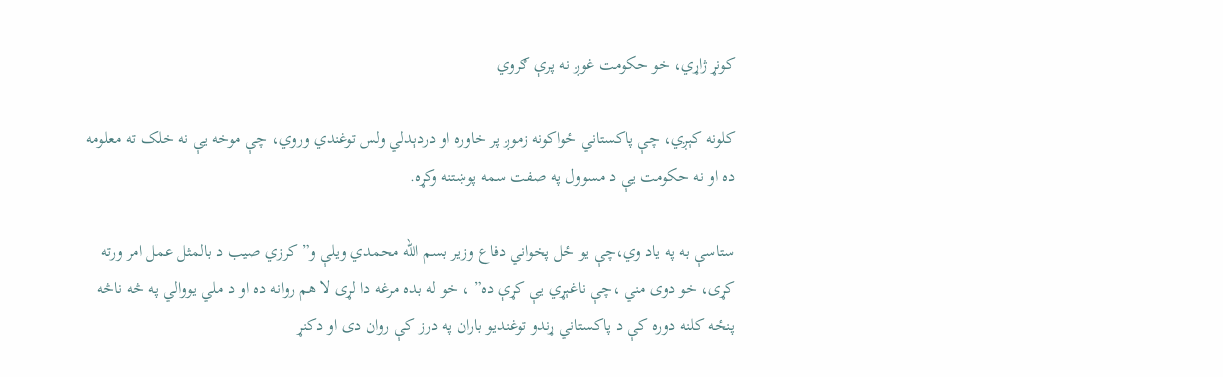کونړ ژاړي، خو حکومت غوږ نه پرې ګروي

کلونه کېږي، چې پاکستاني ځواکونه زموږ پر خاوره او دردېدلي ولس توغندي وروي، چې موخه یې نه خلک ته معلومه ده او نه حکومت یې د مسوول په صفت سمه پوښتنه وکړه.

ستاسې به په یاد وي،چې یو ځل پخواني دفاع وزیر بسم الله محمدي ویلې و”کرزي صیب د بالمثل عمل امر ورته کړی، خو دوی مني ،چې ناغېړي یې کړې ده” ، خو له بده مرغه دا لړی لا هم روانه ده او د ملي یووالي په څه ناڅه پنځه کلنه دوره کې د پاکستاني ړندو توغندیو باران په درز کې روان دی او دکنړ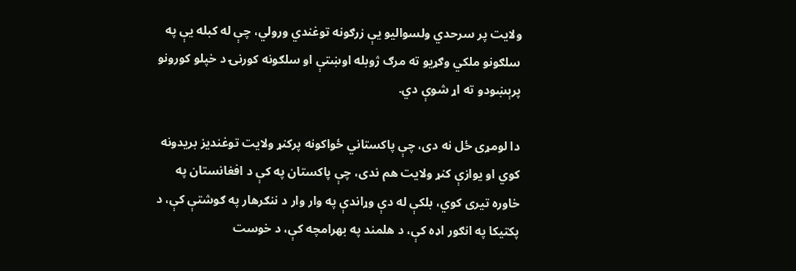ولایت پر سرحدي ولسوالیو یې زرګونه توغندي ورولي، چې له کبله یې په سلګونو ملکي وګړیو ته مرګ ژوبله اوښتې او سلګونه کورنۍ د خپلو کورونو پرېښودو ته اړ شوې دي.

دا لومړی ځل نه دی، چې پاکستاني ځواکونه پرکنړ ولایت توغندیز بریدونه کوي او یوازې کنړ ولایت هم ندی، چې پاکستان په کې د افغانستان په خاوره تیری کوي، بلکې له دې وړاندې په وار وار د ننګرهار په ګوشتې کې، د پکتیکا په انګور اډه کې، د هلمند په بهرامچه کې، د خوست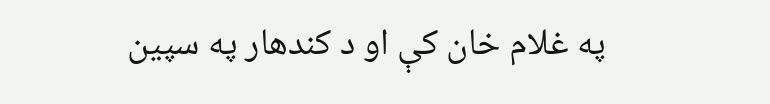په غلام خان کې او د کندهار په سپین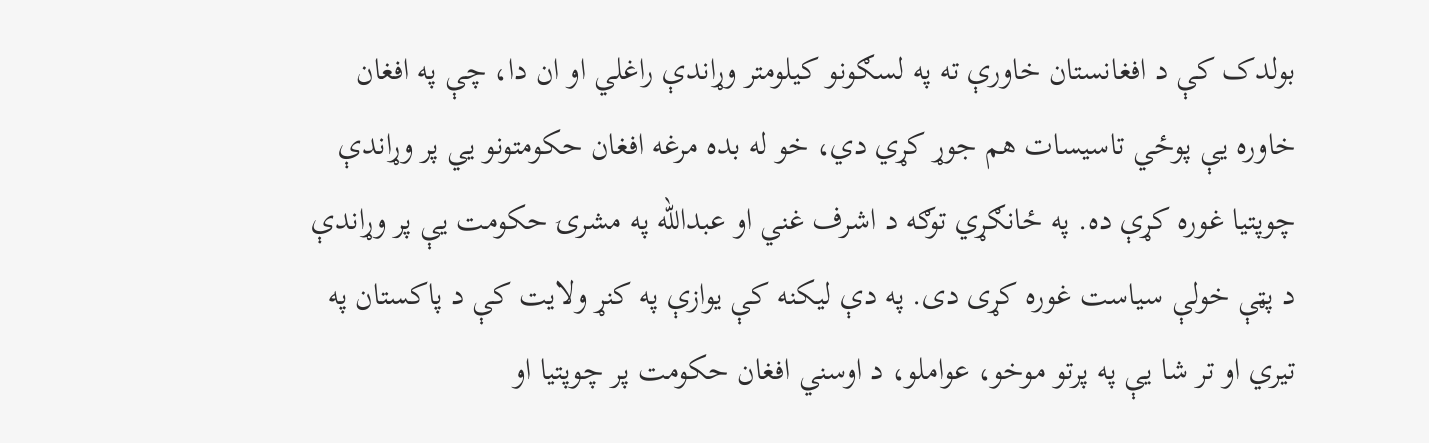بولدک کې د افغانستان خاورې ته په لسګونو کیلومتر وړاندې راغلي او ان دا، چې په افغان خاوره یې پوځي تاسیسات هم جوړ کړي دي، خو له بده مرغه افغان حکومتونو یي پر وړاندې چوپتیا غوره کړې ده. په ځانګړي توګه د اشرف غني او عبدالله په مشرۍ حکومت یې پر وړاندې د پټې خولې سیاست غوره کړی دی. په دې لیکنه کې یوازې په کنړ ولایت کې د پاکستان په تیري او تر شا یې په پرتو موخو، عواملو، د اوسني افغان حکومت پر چوپتیا او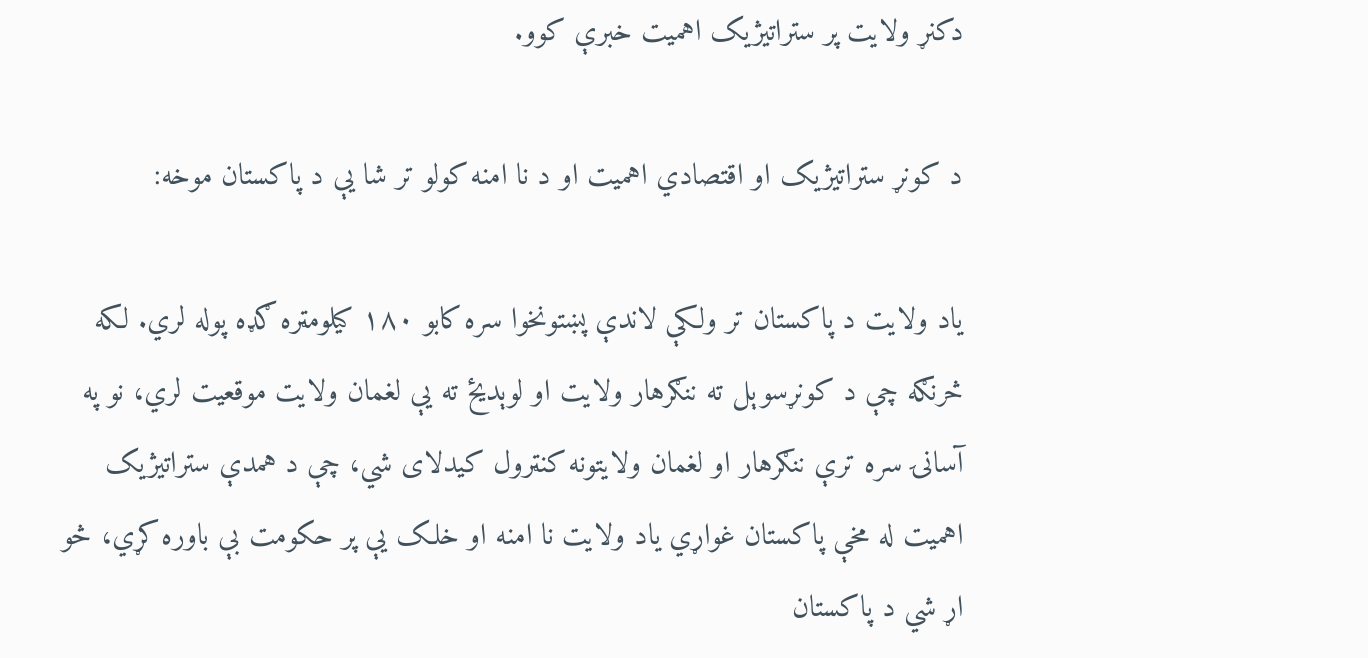دکنړ ولایت پر ستراتیژیک اهمیت خبرې کوو.

د کونړ ستراتيژيک او اقتصادي اهميت او د نا امنه کولو تر شا يې د پاکستان موخه:

یاد ولایت د پاکستان تر ولکې لاندې پښتونخوا سره کابو ۱۸۰ کیلومټره ګډه پوله لري. لکه څرنګه چې د کونړسوېل ته ننګرهار ولایت او لوېدیځ ته یې لغمان ولایت موقعیت لري، نو په آسانۍ سره ترې ننګرهار او لغمان ولایتونه کنټرول کیدلای شي، چې د همدې ستراتیژیک اهمیت له مخې پاکستان غواړي یاد ولایت نا امنه او خلک یې پر حکومت بې باوره کړي، څو اړ شي د پاکستان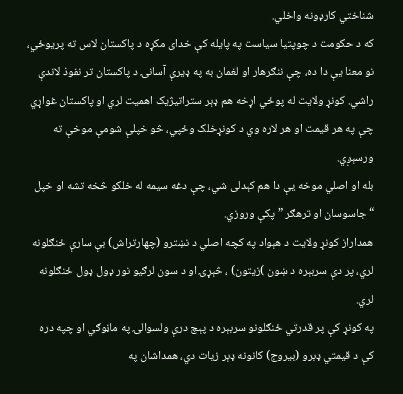شناختي کارډونه واخلي.
که د حکومت د چوپتیا سیاست په پایله کې خدای مکړه د پاکستان لاس ته پریوځي، نو معنا یې دا ده، چې ننګرهار او لغمان به په ډیرې آسانۍ د پاکستان تر نفوذ لاندې راشي. کونړ ولایت له پوځي اړخه هم ډېر ستراتیژیک اهمیت لري او پاکستان غواړي چې په هر قیمت او هر لاره وي د کونړخلک وځپي، څو خپلې شومې موخې ته ورسېږي.
بله او اصلي موخه یې دا هم کېدلی شي، چې دغه سیمه له خلکو څخه تشه او خپل “جاسوسان او ترهګر ” پکې وروزي.
همداراز کونړ ولایت د هېواد په کچه اصلي د نښترو (چهارتراش) بې سارې ځنګلونه لري، پر دې سربېره د ښون )زیتون) ، څېړۍ او د سون لرګیو نور ډول ډول ځنګلونه لري.
په کونړ کې پر قدرتي ځنګلونو سربېره د پېچ درې ولسوالۍ په ماڼوګي او چپه دره کې د قیمتي ډبرو (بیروج) کانونه ډېر زیات دي، همداشان په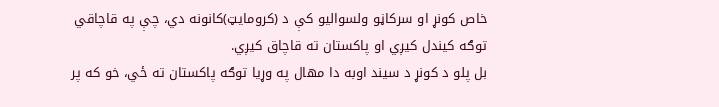خاص کونړ او سرکاڼو ولسوالیو کې د (کرومایټ)کانونه دي، چې په قاچاقي توګه کیندل کیږي او پاکستان ته قاچاق کیږي.
بل پلو د کونړ د سیند اوبه دا مهال په وړیا توګه پاکستان ته ځي، خو که پر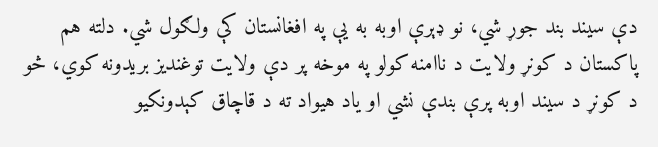دې سیند بند جوړ شي، نو ډېرې اوبه به یې په افغانستان کې ولګول شي. دلته هم پاکستان د کونړ ولایت د ناامنه کولو په موخه پر دې ولایت توغندیز بریدونه کوي، څو د کونړ د سیند اوبه پرې بندې نشي او یاد هیواد ته د قاچاق کېدونکیو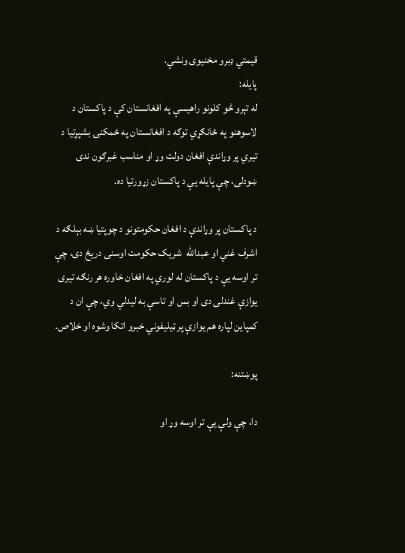قیمتي ډبرو مخنیوی ونشي.
پايله:
له تېرو څو کلونو راهیسې په افغانستان کې د پاکستان د لاسوهنو په ځانګړي توګه د افغانستان په ځمکنۍ بشپړتیا د تیري پر وړاندې افغان دولت وړ او مناسب غبرګون ندی ښودلی، چې پایله یې د پاکستان زړورتیا ده.

د پاکستان پر وړاندې د افغان حکومتونو د چوپتیا ښه بېلګه د اشرف غني او عبدالله  شریک حکومت اوسنی دریځ دی، چې تر اوسه یې د پاکستان له لوري په افغان خاوره هر رنګه تیری یوازې غندلی دی او بس او تاسې به لیدلي وي، چې ان د کمپاین لپاره هم یوازې پر ټیلیفوني خبرو اتکا وشوه او خلاص.

پوښتنه:

دا، چې ولې یې تر اوسه وړ او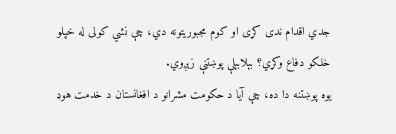جدي اقدام ندی کړی او کوم مجبوریتونه دي، چې نشي کولی له خپلو خلکو دفاع وکړي؟ بېلابېلې پوښتنې زېږوي.
یوه پوښتنه دا ده، چې آیا د حکومت مشرانو د افغانستان د خدمت هوډ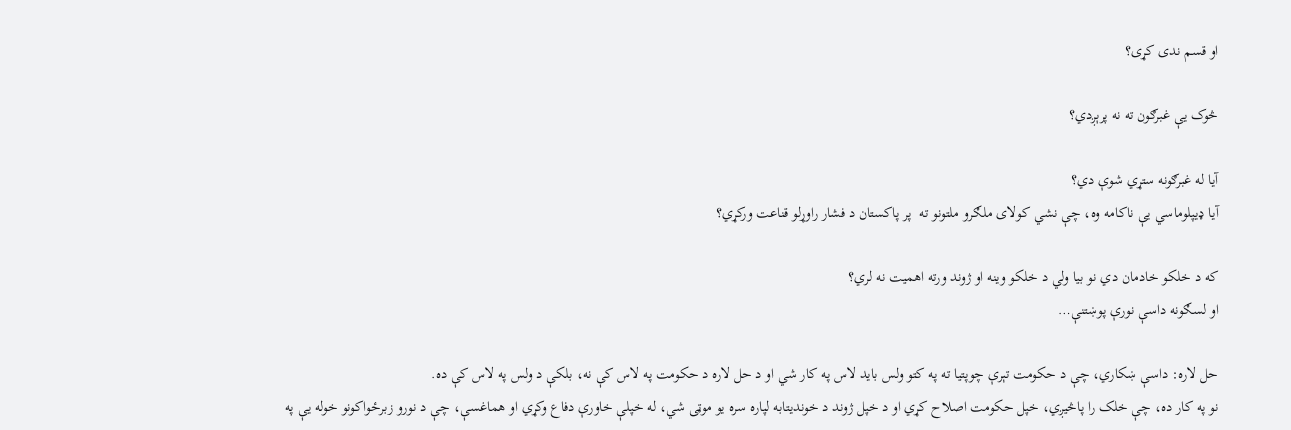او قسم ندی کړی؟

څوک یې غبرګون ته نه پرېږدي؟

آیا له غبرګونه ستړي شوې دي؟
آیا ډیپلوماسي یې ناکامه وه، چې نشي کولای ملګرو ملتونو ته  پر پاکستان د فشار راوړلو قناعت ورکړي؟

که د خلکو خادمان دي نو بیا ولي د خلکو وینه او ژوند ورته اهمیت نه لري؟
او لسګونه داسې نورې پوښتنې…

حل لاره: داسې ښکاري، چې د حکومت تېرې چوپتیا ته په کتو ولس باید لاس په کار شي او د حل لاره د حکومت په لاس کې نه، بلکې د ولس په لاس کې ده.
نو په کار ده، چې خلک را پاڅیږي، خپل حکومت اصلاح کړي او د خپل ژوند د خوندیتابه لپاره سره یو موټی شي، له خپلې خاورې دفاع وکړي او هماغسې، چې د نورو زبرځواکونو خوله یې په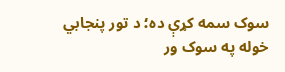سوک سمه کړې ده؛ د تور پنجابي خوله په سوک ور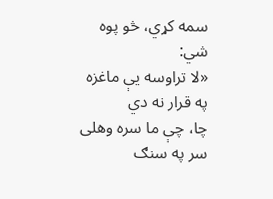سمه کړي، څو پوه شي:
«لا تراوسه یې ماغزه په قرار نه دي
چا، چې ما سره وهلی سر په سنګ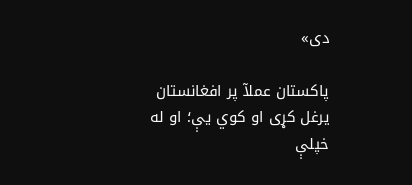دی»

پاکستان عملآ پر افغانستان یرغل کړی او کوي یې؛ او له خپلې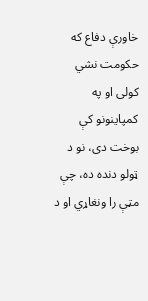خاورې دفاع که حکومت نشي کولی او په کمپاینونو کې بوخت دی، نو د ټولو دنده ده، چې مټې را ونغاړي او د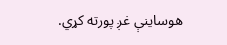هوساینې غږ پورته کړي.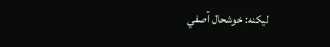لیکنه: خوشحال آصفي